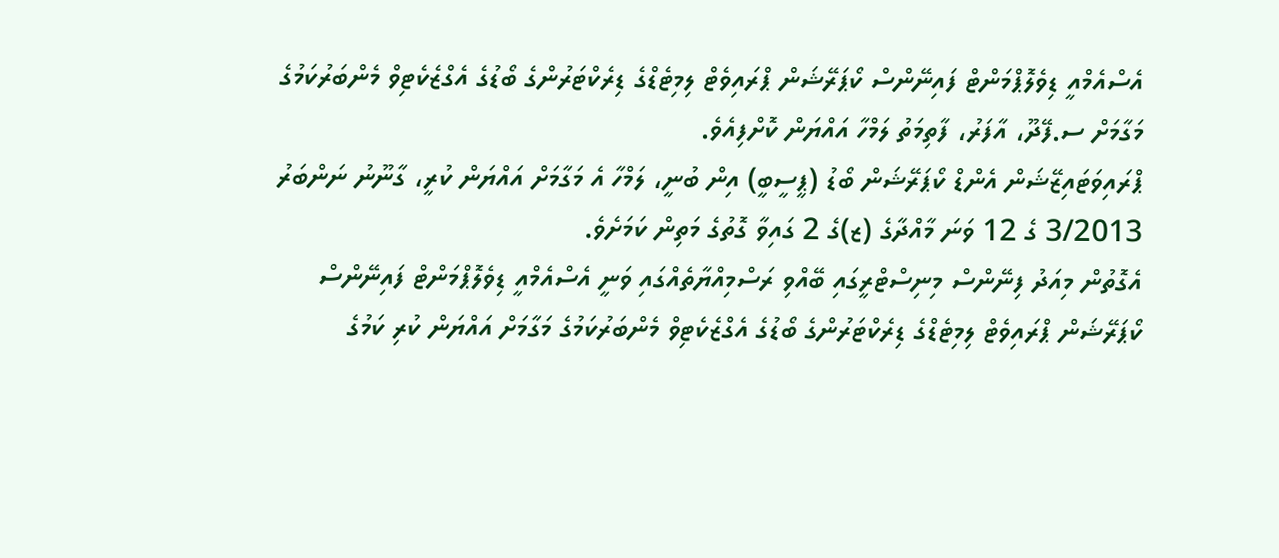އެސްއެމްއީ ޑިވެލޮޕްމަންޓް ފައިނޭންސް ކޯޕަރޭޝަން ޕްރައިވެޓް ލިމިޓެޑްގެ ޑިރެކްޓަރުންގެ ބޯޑުގެ އެގްޒެކެޓިވް މެންބަރުކަމުގެ މަގާމަށް ސ.ފޭދޫ، އާފަރު، ފާތިމަތު ލަމްހާ އައްޔަން ކޮށްފިއެވެ.
ޕްރައިވަޓައިޒޭޝަން އެންޑް ކޯޕަރޭޝަން ބޯޑު (ޕީސީބީ) އިން ބުނީ، ލަމްހާ އެ މަގާމަށް އައްޔަން ކުރީ، ގާނޫނު ނަންބަރު 3/2013 ގެ 12 ވަނަ މާއްދާގެ (ޒ)ގެ 2 ގައިވާ ގޮތުގެ މަތިން ކަމަށެވެ.
އެގޮތުން މިއަދު ފިނޭންސް މިނިސްޓްރީގައި ބޭއްވި ރަސްމިއްޔާތެއްގައި ވަނީ އެސްއެމްއީ ޑިވެލޮޕްމަންޓް ފައިނޭންސް ކޯޕަރޭޝަން ޕްރައިވެޓް ލިމިޓެޑްގެ ޑިރެކްޓަރުންގެ ބޯޑުގެ އެގްޒެކެޓިވް މެންބަރުކަމުގެ މަގާމަށް އައްޔަން ކުރި ކަމުގެ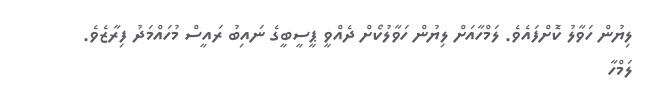ލިޔުން ހަވާލު ކޮށްފައެވެ. ލަމްހާއަށް ލިޔުން ހަވާލުކޯށް ދެއްވީ ޕީސީބީގެ ނައިބު ރައީސް މުހައްމަދު ފިރާޒެވެ.
ލަމްހާ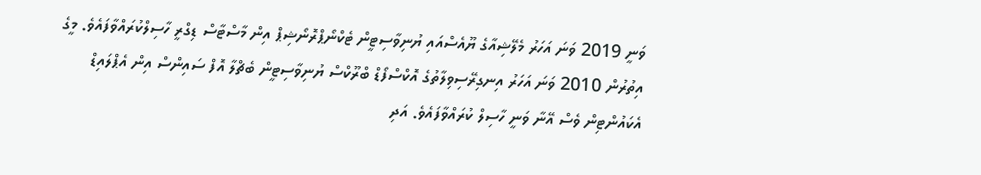ވަނީ 2019 ވަނަ އަހަރު މެލޭޝިއާގެ ޔޫއެސްއައި ޔުނިވާސިޓީން ޓެކްނޯޕްރޮނޯޝިޕް އިން މާސްޓާސް ޑިގްރީ ހާސިލްކުރައްވާފައެވެ. މީގެ އިތުރުން 2010 ވަނަ އަހަރު އިނގިރޭސިވިލާތުގެ އޮކްސްފޯޑް ބްރޫކްސް ޔުނިވާސިޓީން ބެޗްލާ އޮފް ސައިންސް އިން އެޕްލައިޑް އެކައުންޓިން ވެސް އޭނާ ވަނީ ހާސިލް ކުރައްވާފައެވެ. އަދި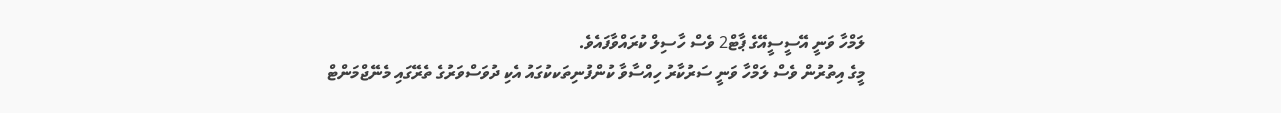ލަމްހާ ވަނީ އޭސީސީއޭގެ ޕާޓް2 ވެސް ހާސިލް ކުރައްވާފައެވެ.
މީގެ އިތުރުން ވެސް ލަމްހާ ވަނީ ސަރުކާރު ހިއްސާވާ ކުންފުނިތަކކުގައު އެކި ދުވަސްވަރުގެ ތެރޭގައި މެނޭޖްމަންޓް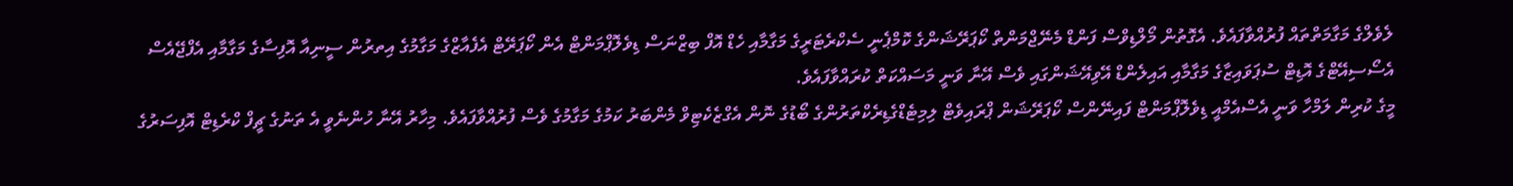ލެވެލްގެ މަގާމަތްތައް ފުރުއްވާފައެވެ. އެގޮތުން މޯލްޑިވްސް ފަންޑް މެނޭޖްމަންތް ކޯޕަރޭޝަންގެ ކޮމްޕެނީ ސެކްރެޓަރީގެ މަގާމާއި ހެޑް އޮފް ބިޒްނަސް ޑިވެލޮޕްމަންޓް އެން ކޯޕަރޭޓް އެފެއާޒްގެ މަގާމުގެ އިތރުން ސީނިއާ އޮފިސާގެ މަގާމާއި އެފްޖޭއެސް އެސޯސިއޭޓްގެ އޮޑިޓް ސުޕަވައިޒާގެ މަގާމާއި އައިލެންޑް އޭވިއޭޝަންގައި ވެސް އޭނާ ވަނީ މަސައްކަތް ކުރައްވާފައެވެ.
މީގެ ކުރިން ލަމްހާ ވަނީ އެސްއެމްއީ ޑިވެލޮޕްމަންޓް ފައިނޭންސް ކޯޕަރޭޝަން ޕްރައިވެޓް ލިމިޓެޑްގެޑިރެކްތަރުންގެ ބޯޑުގެ ނޮން އެގްޒެކެޓިވް މެންބަރު ކަމުގެ މަގާމުގެ ވެސް ފުރުއްވާފައެވެ. މިހާރު އޭނާ ހުންނެވީ އެ ތަނުގެ ޗީފް ކްރެޑިޓް އޮފިސަރުގެ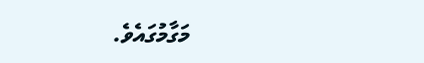މަގާމުގައެވެ.